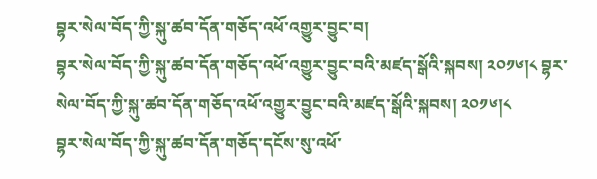བྷར་སེལ་བོད་ཀྱི་སྐུ་ཚབ་དོན་གཅོད་འཕོ་འགྱུར་བྱུང་བ།
བྷར་སེལ་བོད་ཀྱི་སྐུ་ཚབ་དོན་གཅོད་འཕོ་འགྱུར་བྱུང་བའི་མཛད་སྒོའི་སྐབས། ༢༠༡༦།༨ བྷར་སེལ་བོད་ཀྱི་སྐུ་ཚབ་དོན་གཅོད་འཕོ་འགྱུར་བྱུང་བའི་མཛད་སྒོའི་སྐབས། ༢༠༡༦།༨
བྷར་སེལ་བོད་ཀྱི་སྐུ་ཚབ་དོན་གཅོད་དངོས་སུ་འཕོ་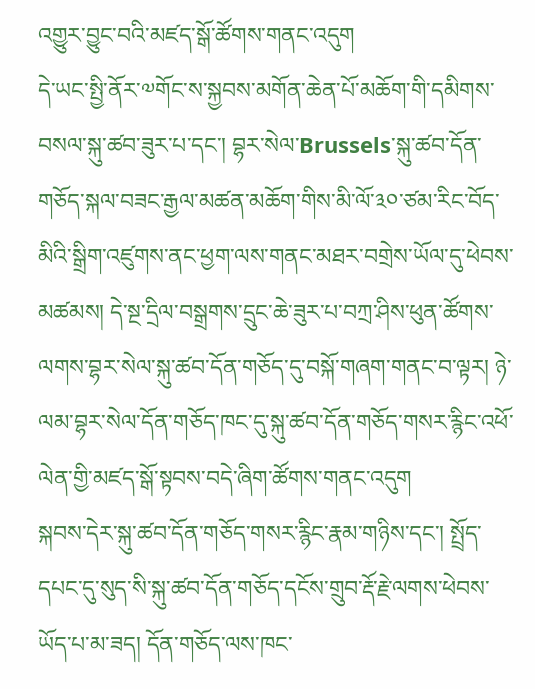འགྱུར་བྱུང་བའི་མཛད་སྒོ་ཚོགས་གནང་འདུག
དེ་ཡང་སྤྱི་ནོར་༧གོང་ས་སྐྱབས་མགོན་ཆེན་པོ་མཆོག་གི་དམིགས་བསལ་སྐུ་ཚབ་ཟུར་པ་དང་། བྷར་སེལ་Brussels་སྐུ་ཚབ་དོན་གཅོད་སྐལ་བཟང་རྒྱལ་མཚན་མཆོག་གིས་མི་ལོ་༣༠་ཙམ་རིང་བོད་མིའི་སྒྲིག་འཛུགས་ནང་ཕྱག་ལས་གནང་མཐར་བགྲེས་ཡོལ་དུ་ཕེབས་མཚམས། དེ་སྔ་དྲིལ་བསྒྲགས་དྲུང་ཆེ་ཟུར་པ་བཀྲ་ཤིས་ཕུན་ཚོགས་ལགས་བྷར་སེལ་སྐུ་ཚབ་དོན་གཅོད་དུ་བསྐོ་གཞག་གནང་བ་ལྟར། ཉེ་ལམ་བྷར་སེལ་དོན་གཅོད་ཁང་དུ་སྐུ་ཚབ་དོན་གཅོད་གསར་རྙིང་འཕོ་ལེན་གྱི་མཛད་སྒོ་སྟབས་བདེ་ཞིག་ཚོགས་གནང་འདུག
སྐབས་དེར་སྐུ་ཚབ་དོན་གཅོད་གསར་རྙིང་རྣམ་གཉིས་དང་། སྤྲོད་དཔང་དུ་སུད་སི་སྐུ་ཚབ་དོན་གཅོད་དངོས་གྲུབ་རྡོ་རྗེ་ལགས་ཕེབས་ཡོད་པ་མ་ཟད། དོན་གཅོད་ལས་ཁང་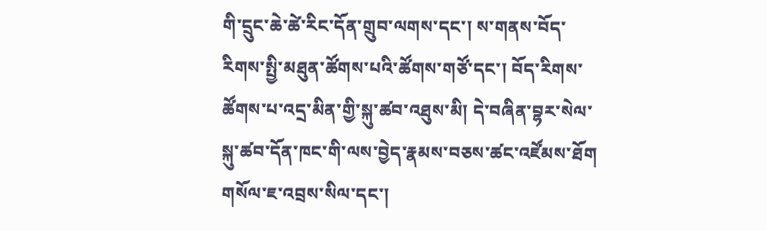གི་དྲུང་ཆེ་ཚེ་རིང་དོན་གྲུབ་ལགས་དང་། ས་གནས་བོད་རིགས་སྤྱི་མཐུན་ཚོགས་པའི་ཚོགས་གཙོ་དང་། བོད་རིགས་ཚོགས་པ་འདྲ་མིན་གྱི་སྐུ་ཚབ་འཐུས་མི། དེ་བཞིན་བྷར་སེལ་སྐུ་ཚབ་དོན་ཁང་གི་ལས་བྱེད་རྣམས་བཅས་ཚང་འཛོམས་ཐོག གསོལ་ཇ་འབྲས་སིལ་དང་།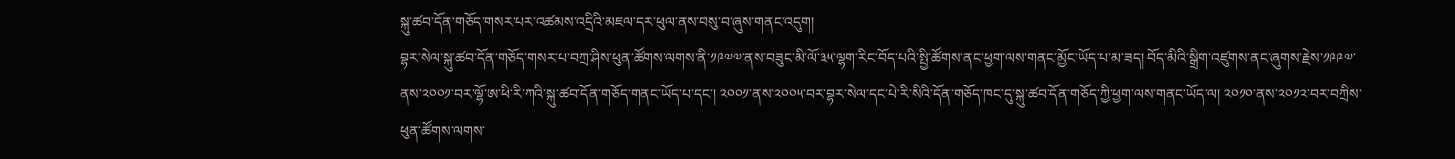སྐུ་ཚབ་དོན་གཅོད་གསར་པར་འཚམས་འདྲིའི་མཇལ་དར་ཕུལ་ནས་བསུ་བ་ཞུས་གནང་འདུག།
བྷར་སེལ་སྐུ་ཚབ་དོན་གཅོད་གསར་པ་བཀྲ་ཤིས་ཕུན་ཚོགས་ལགས་ནི་༡༩༧༧་ནས་བཟུང་མི་ལོ་༣༥་ལྷག་རིང་བོད་པའི་སྤྱི་ཚོགས་ནང་ཕྱག་ལས་གནང་མྱོང་ཡོད་པ་མ་ཟད། བོད་མིའི་སྒྲིག་འཛུགས་ནང་ཞུགས་རྗེས་༡༩༩༧་ནས་༢༠༠༡་བར་ལྷོ་ཨ་ཕི་རི་ཀའི་སྐུ་ཚབ་དོན་གཅོད་གནང་ཡོད་པ་དང་། ༢༠༠༡་ནས་༢༠༠༥་བར་བྷར་སེལ་དང་པེ་རི་སིའི་དོན་གཅོད་ཁང་དུ་སྐུ་ཚབ་དོན་གཅོད་ཀྱི་ཕྱག་ལས་གནང་ཡོད་ལ། ༢༠༡༠་ནས་༢༠༡༢་བར་བཀྲིས་ཕུན་ཚོགས་ལགས་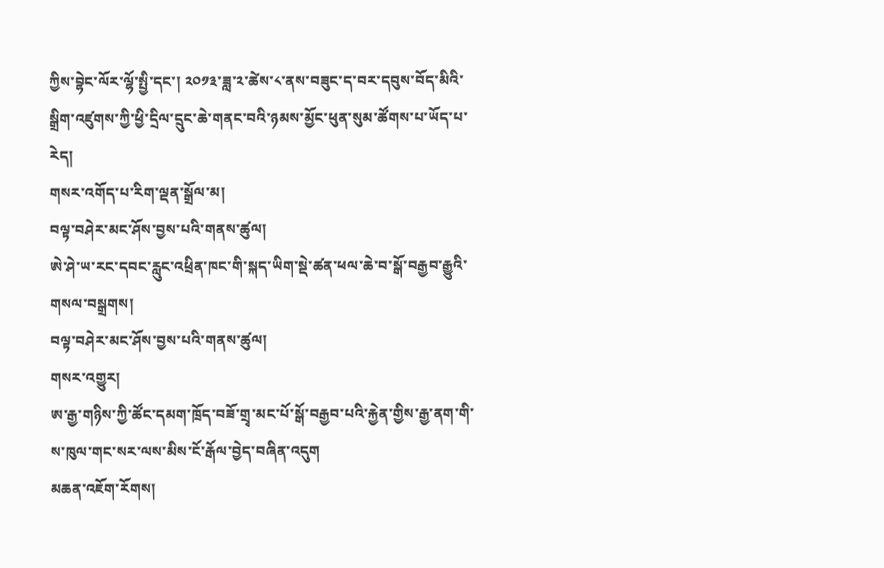ཀྱིས་བྷེང་ལོར་ལྷོ་སྤྱི་དང་། ༢༠༡༣་ཟླ་༢་ཚེས་༨་ནས་བཟུང་ད་བར་དབུས་བོད་མིའི་སྒྲིག་འཛུགས་ཀྱི་ཕྱི་དྲིལ་དྲུང་ཆེ་གནང་བའི་ཉམས་མྱོང་ཕུན་སུམ་ཚོགས་པ་ཡོད་པ་རེད།
གསར་འགོད་པ་རིག་ལྡན་སྒྲོལ་མ།
བལྟ་བཤེར་མང་ཤོས་བྱས་པའི་གནས་ཚུལ།
ཨེ་ཤེ་ཡ་རང་དབང་རླུང་འཕྲིན་ཁང་གི་སྐད་ཡིག་སྡེ་ཚན་ཕལ་ཆེ་བ་སྒོ་བརྒྱབ་རྒྱུའི་གསལ་བསྒྲགས།
བལྟ་བཤེར་མང་ཤོས་བྱས་པའི་གནས་ཚུལ།
གསར་འགྱུར།
ཨ་རྒྱ་གཉིས་ཀྱི་ཚོང་དམག་ཁྲོད་བཟོ་གྲྭ་མང་པོ་སྒོ་བརྒྱབ་པའི་རྐྱེན་གྱིས་རྒྱ་ནག་གི་ས་ཁུལ་གང་སར་ལས་མིས་ངོ་རྒོལ་བྱེད་བཞིན་འདུག
མཆན་འཇོག་རོགས།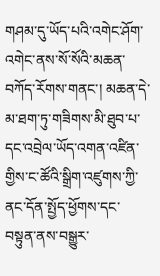གཤམ་དུ་ཡོད་པའི་འགེང་ཤོག་འགེང་ནས་སོ་སོའི་མཆན་བཀོད་རོགས་གནང་། མཆན་དེ་མ་ཐག་ཏུ་གཟིགས་མི་ཐུབ་པ་དང་འབྲེལ་ཡོད་འགན་འཛིན་གྱིས་ང་ཚོའི་སྒྲིག་འཛུགས་ཀྱི་ནང་དོན་སྤྱོད་ཕྱོགས་དང་བསྟུན་ནས་བསྒྱུར་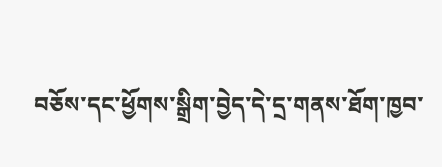བཅོས་དང་ཕྱོགས་སྒྲིག་བྱེད་དེ་དྲ་གནས་ཐོག་ཁྱབ་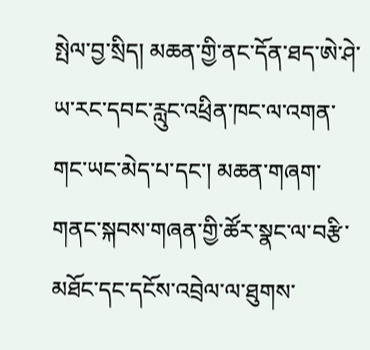སྤེལ་བྱ་སྲིད། མཆན་གྱི་ནང་དོན་ཐད་ཨེ་ཤེ་ཡ་རང་དབང་རླུང་འཕྲིན་ཁང་ལ་འགན་གང་ཡང་མེད་པ་དང་། མཆན་གཞག་གནང་སྐབས་གཞན་གྱི་ཚོར་སྣང་ལ་བརྩི་མཐོང་དང་དངོས་འབྲེལ་ལ་ཐུགས་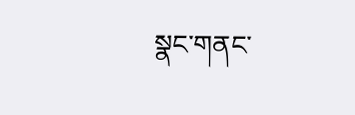སྣང་གནང་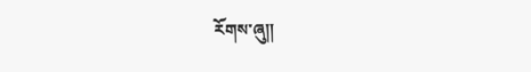རོགས་ཞུ༎